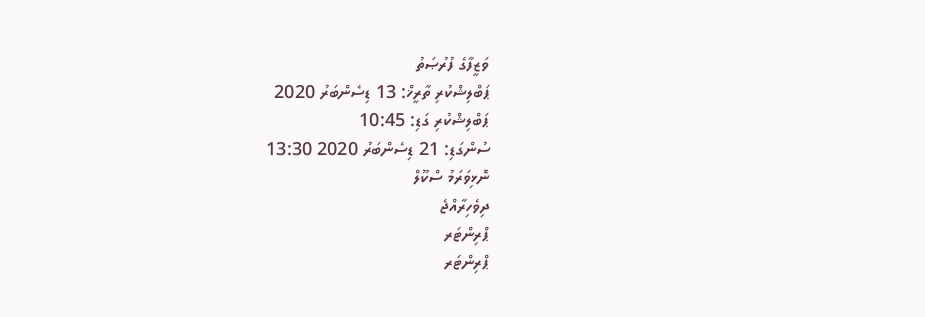ވަޒީފާގެ ފުރުޞަތު
ޕަބްލިޝްކުރި ތާރީޚް: 13 ޑިސެންބަރު 2020
ޕަބްލިޝްކުރި ގަޑި: 10:45
ސުންގަޑި: 21 ޑިސެންބަރު 2020 13:30
ނޮޅިވަރަމު ސްކޫލް
ދިވެހިރާއްޖެ
ޕްރިންޓަރ
ޕްރިންޓަރ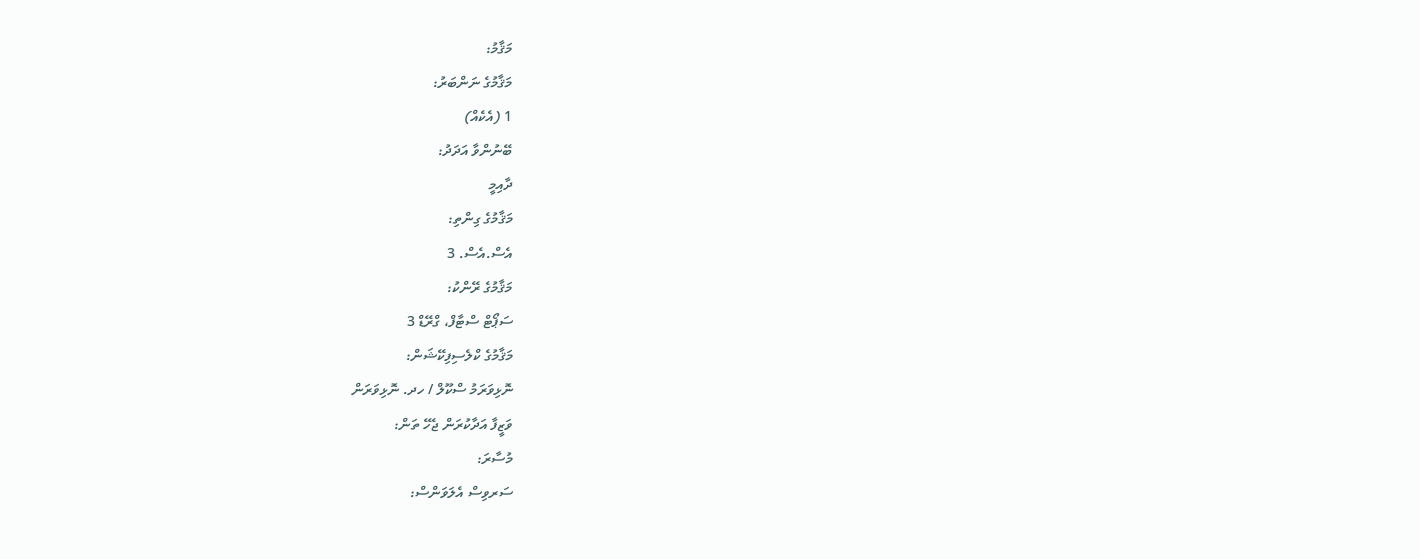މަޤާމު:
މަޤާމުގެ ނަންބަރު:
1 (އެކެއް)
ބޭނުންވާ އަދަދު:
ދާއިމީ
މަޤާމުގެ ގިންތި:
އެސް.އެސް. 3
މަޤާމުގެ ރޭންކު:
ސަޕޯޓް ސްޓާފް، ގްރޭޑް 3
މަޤާމުގެ ކްލެސިފިކޭޝަން:
ނޮޅިވަރަމު ސްކޫލް / ހދ. ނޮޅިވަރަން
ވަޒީފާ އަދާކުރަން ޖެހޭ ތަން:
މުސާރަ:
ސަރވިސް އެލަވަންސް: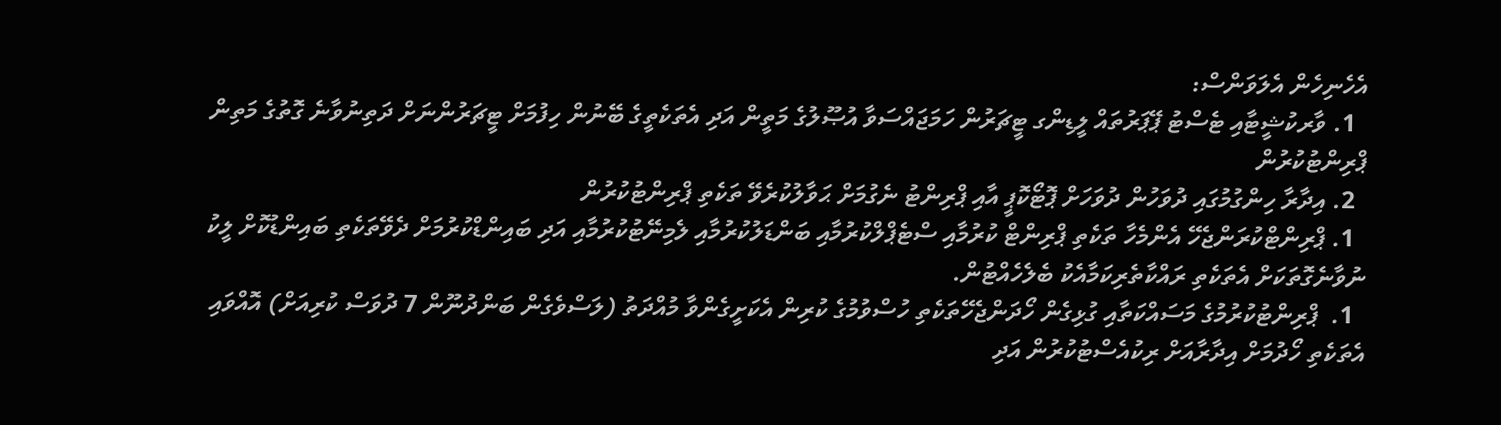އެހެނިހެން އެލަވަންސް:
  1. ވާރކުޝީޓާއި ޓެސްޓު ޕޭޕަރުތައް ލީޑިންގ ޓީޗަރުން ހަމަޖައްސަވާ އުޞޫލުގެ މަތީން އަދި އެތަކެތީގެ ބޭނުން ހިފުމަށް ޓީޗަރުންނަށް ދަތިނުވާނެ ގޮތުގެ މަތިން ޕްރިންޓުކުރުން
  2. އިދާރާ ހިންގުމުގައި ދުވަހުން ދުވަހަށް ޕޮޓޯކޮޕީ އާއި ޕްރިންޓު ނެގުމަށް ޙަވާލުކުރެވޭ ތަކެތި ޕްރިންޓުކުރުން
  1. ޕްރިންޓްކުރަންޖެހޭ އެންމެހާ ތަކެތި ޕްރިންޓް ކުރުމާއި ސްޓެޕްލްކުރުމާއި ބަންޑަލުކުރުމާއި ލެމިނޭޓުކުރުމާއި އަދި ބައިންޑްކުރުމަށް ދެވޭތަކެތި ބައިންޑުކޮށް ލީކު ނުވާނެގޮތަކަށް އެތަކެތި ރައްކާތެރިކަމާއެކު ބެލެހެއްޓުން.
  1.  ޕްރިންޓުކުރުމުގެ މަސައްކަތާއި ގުޅިގެން ހޯދަންޖެހޭތަކެތި ހުސްވުމުގެ ކުރިން އެކަށީގެންވާ މުއްދަތު (ލަސްވެގެން ބަންދުނޫން 7 ދުވަސް ކުރިއަށް) އޮއްވައި އެތަކެތި ހޯދުމަށް އިދާރާއަށް ރިކުއެސްޓުކުރުން އަދި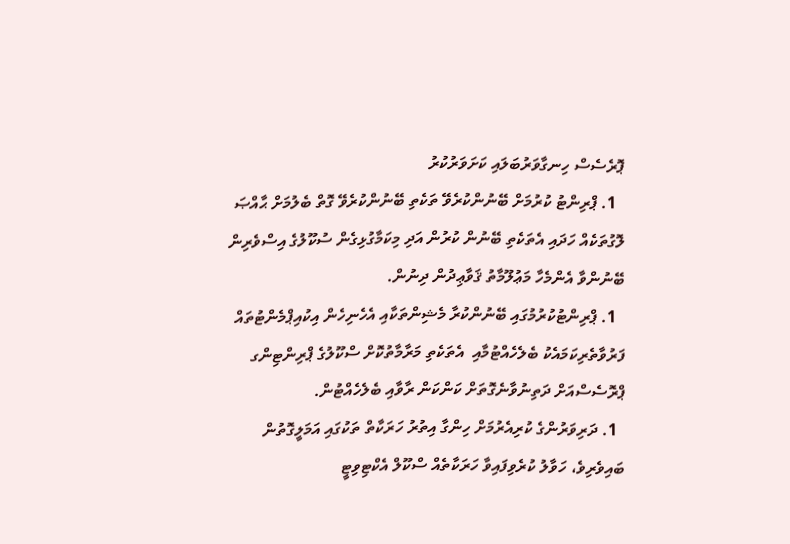ޕޮރެސެސް ހިނގާވަރުބަލައި ކަށަވަރުކުރު
  1. ޕްރިންޓު ކުރުމަށް ބޭނުންކުރެވޭ ތަކެތި ބޭނުންކުރެވޭ ގޮތް ބެލުމަށް ޙާއްޞަ ލޮގުތަކެއް ހަދައި އެތަކެތި ބޭނުން ކުރުން އަދި މިކަމާގުޅިގެން ސުކޫލުގެ އިސްވެރިން ބޭނުންވާ އެންމެހާ މަޢުލޫމާތު ޤަވާޢިދުން ދިނުން.
  1. ޕްރިންޓުކުރުމުގައި ބޭނުންކުރާ މެޝިންތަކާއި އެހެނިހެން އިކުއިޕްމެންޓުތައް ފަރުވާތެރިކަމައެކު ބެލެހެއްޓުމާއި  އެތަކެތި މަރާމާތުކޮށް ސްކޫލުގެ ޕްރިންޓިންގ ޕްރޮސެސްއަށް ދަތިނުވާނެގޮތަށް ކަންކަން ރާވާއި ބެލެހެއްޓުން.
  1. ދަރިވަރުންގެ ކުރިއެރުމަށް ހިންގާ އިތުރު ހަރަކާތް ތަކުގައި އަމަލީގޮތުން ބައިވެރިވެ، ހަވާލު ކުރެވިފައިވާ ހަރަކާތެއް ސްކޫލް އެކްޓިވިޓީ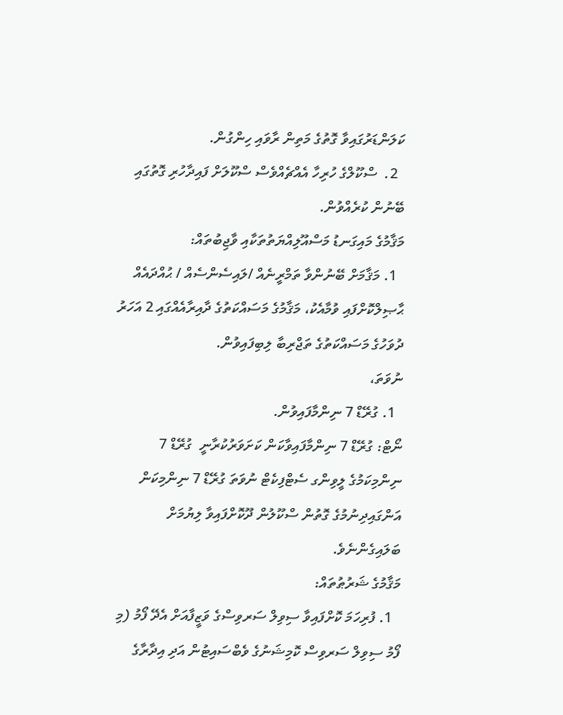ކަލަންޑަރުގައިވާ ގޮތުގެ މަތިން ރާވައި ހިންގުން.
  2.  ސްކޫލްގެ ހުރިހާ އެއްޗެއްވެސް ސްކޫލަށް ފައިދާހުރި ގޮތުގައި ބޭނުން ކުރެއްވުން.
މަޤާމުގެ މައިގަނޑު މަސްއޫލިއްޔަތުތަކާއި ވާޖިބުތައް:
  1. މަޤާމަށް ބޭނުންވާ ތަމްރީނެއް /ލައިސެންސެއް / ޙުއްދައެއް ޙާޞިލްކޮށްފައި ވުމާއެކު، މަޤާމުގެ މަސައްކަތުގެ ދާއިރާއެއްގައި 2 އަހަރު ދުވަހުގެ މަސައްކަތުގެ ތަޖްރިބާ ލިބިފައިވުން.
ނުވަތަ،
  1. ގުރޭޑް 7 ނިންމާފައިވުން.
ނޯޓް: ގުރޭޑް 7 ނިންމާފައިވާކަން ކަށަވަރުކުރާނީ  ގުރޭޑް 7 ނިންމިކަމުގެ ލީވިންގ ސެޓްފިކެޓް ނުވަތަ ގުރޭޑް 7 ނިންމިކަން އަންގައިދިނުމުގެ ގޮތުން ސްކޫލުން ދޫކޮށްފައިވާ ލިޔުމަށް ބަލައިގެންނެވެ.
މަޤާމުގެ ޝަރުޠުތައް:
  1. ފުރިހަމަ ކޮށްފައިވާ ސިވިލް ސަރވިސްގެ ވަޒީފާއަށް އެދޭ ފޯމު (މި ފޯމު ސިވިލް ސަރވިސް ކޮމިޝަނުގެ ވެބްސައިޓުން އަދި އިދާރާގެ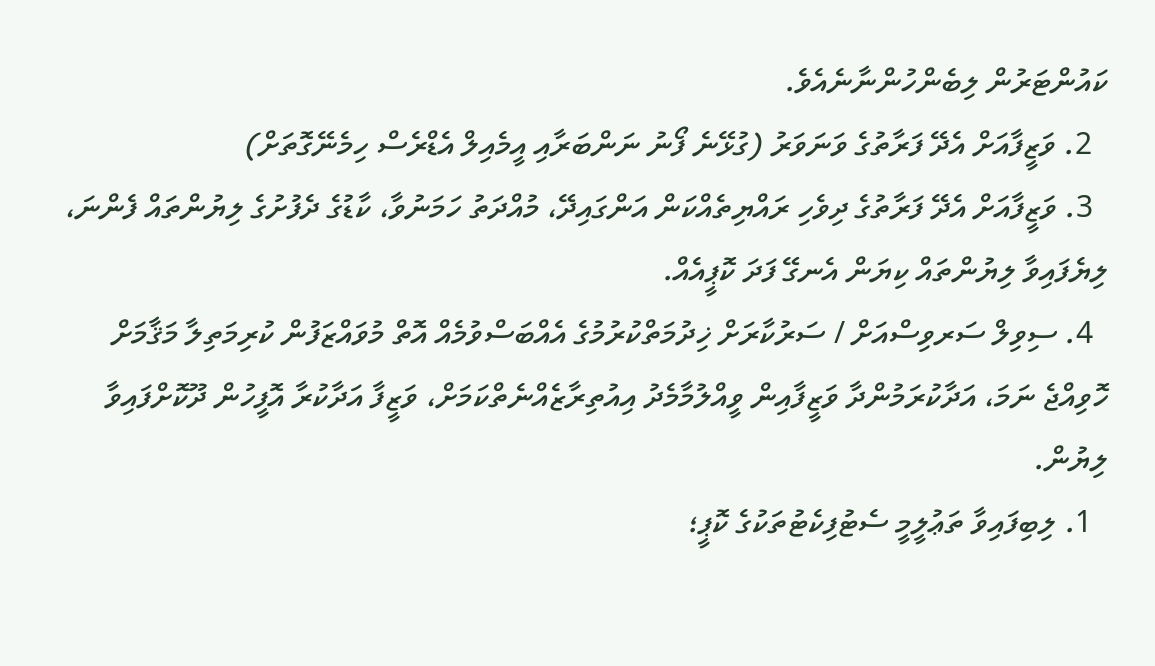ކައުންޓަރުން ލިބެންހުންނާނެއެވެ.
  2. ވަޒީފާއަށް އެދޭ ފަރާތުގެ ވަނަވަރު (ގުޅޭނެ ފޯނު ނަންބަރާއި އީމެއިލް އެޑްރެސް ހިމެނޭގޮތަށް)
  3. ވަޒީފާއަށް އެދޭ ފަރާތުގެ ދިވެހި ރައްޔިތެއްކަން އަންގައިދޭ، މުއްދަތު ހަމަނުވާ، ކާޑުގެ ދެފުށުގެ ލިޔުންތައް ފެންނަ، ލިޔެފައިވާ ލިޔުންތައް ކިޔަން އެނގޭ ފަދަ ކޮޕީއެއް.
  4. ސިވިލް ސަރވިސްއަށް / ސަރުކާރަށް ޚިދުމަތްކުރުމުގެ އެއްބަސްވުމެއް އޮތް މުވައްޒަފުން ކުރިމަތިލާ މަޤާމަށް ހޮވިއްޖެ ނަމަ، އަދާކުރަމުންދާ ވަޒީފާއިން ވީއްލުމާމެދު އިއުތިރާޒެއްނެތްކަމަށް، ވަޒީފާ އަދާކުރާ އޮފީހުން ދޫކޮށްފައިވާ ލިޔުން.
  1. ލިބިފައިވާ ތަޢުލީމީ ސެޓުފިކެޓުތަކުގެ ކޮޕީ؛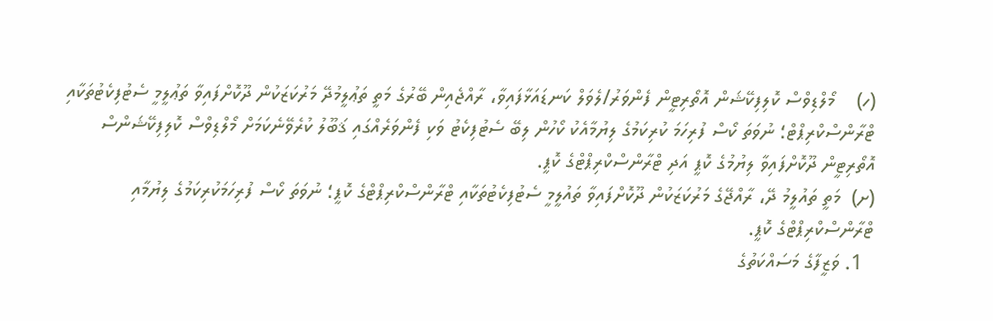(ހ)    މޯލްޑިވްސް ކޮލިފިކޭޝަން އޮތޯރިޓީން ފެންވަރު/ލެވަލް ކަނޑައަޅާފައިވާ، ރާއްޖެއިން ބޭރުގެ މަތީ ތަޢުލީމުދޭ މަރުކަޒަކުން ދޫކޮށްފައިވާ ތަޢުލީމީ ސެޓުފިކެޓުތަކާއި ޓްރާންސްކްރިޕްޓް؛ ނުވަތަ ކޯސް ފުރިހަމަ ކުރިކަމުގެ ލިޔުމާއެކު ކޯހުން ލިބޭ ސެޓުފިކެޓު ވަކި ފެންވަރެއްގައި ޤަބޫލު ކުރެވޭނެކަމަށް މޯލްޑިވްސް ކޮލިފިކޭޝަންސް އޮތޯރިޓީން ދޫކޮށްފައިވާ ލިޔުމުގެ ކޮޕީ އަދި ޓްރާންސްކްރިޕްޓްގެ ކޮޕީ.
(ށ)  މަތީ ތައުލީމު ދޭ، ރާއްޖޭގެ މަރުކަޒަކުން ދޫކޮށްފައިވާ ތައުލީމީ ސެޓުފިކެޓުތަކާއި ޓްރާންސްކްރިޕްޓްގެ ކޮޕީ؛ ނުވަތަ ކޯސް ފުރިހަމަކުރިކަމުގެ ލިޔުމާއި ޓްރާންސްކްރިޕްޓްގެ ކޮޕީ.
  1. ވަޒީފާގެ މަސައްކަތުގެ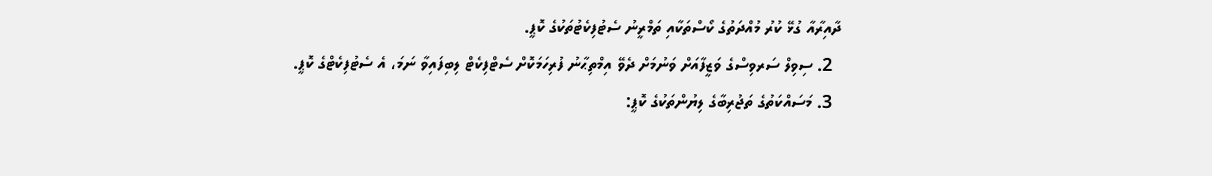ދާއިރާއާ ގުޅޭ ކުރު މުއްދަތުގެ ކޯސްތަކާއި ތަމްރީނު ސެޓުފިކެޓުތަކުގެ ކޮޕީ.
  2. ސިވިލް ސަރވިސްގެ ވަޒީފާއަށް ވަނުމަށް ދެވޭ އިމްތިޙާނު ފުރިހަމަކޮށް ސެޓްފިކެޓް ލިބިފައިވާ ނަމަ، އެ ސެޓުފިކެޓްގެ ކޮޕީ.
  3. މަސައްކަތުގެ ތަޖުރިބާގެ ލިޔުންތަކުގެ ކޮޕީ: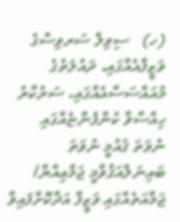(ހ)   ސިވިލް ސަރވިސްގެ ވަޒީފާއެއްގައި، ދައުލަތުގެ މުއައްސަސާއެއްގައި، ސަރުކާރު ހިއްސާވާ ކުންފުންޏެއްގައި ނުވަތަ ޤައުމީ ނުވަތަ ބައިނަލްއަޤުވާމީ ޖަމްޢިއްޔާ/ ޖަމާއަތެއްގައި ވަޒީފާ އަދާކޮށްފައިވާ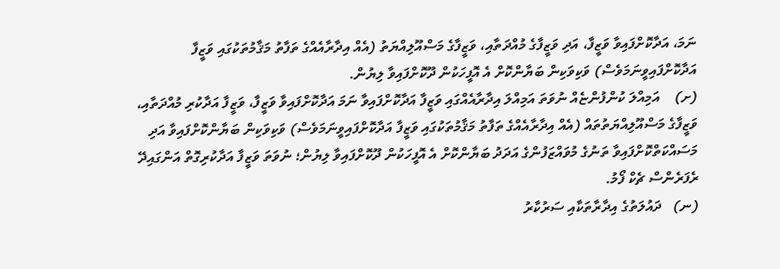ނަމަ، އަދާކޮށްފައިވާ ވަޒީފާ، އަދި ވަޒީފާގެ މުއްދަތާއި، ވަޒީފާގެ މަސްއޫލިއްޔަތު (އެއް އިދާރާއެއްގެ ތަފާތު މަޤާމުތަކުގައި ވަޒީފާ އަދާކޮށްފައިވީނަމަވެސް) ވަކިވަކިން ބަޔާންކޮށް އެ އޮފީހަކުން ދޫކޮށްފައިވާ ލިޔުން.
(ށ)    އަމިއްލަ ކުންފުންޏެއް ނުވަތަ އަމިއްލަ އިދާރާއެއްގައި ވަޒީފާ އަދާކޮށްފައިވާ ނަމަ އަދާކޮށްފައިވާ ވަޒީފާ، ވަޒީފާ އަދާކުރި މުއްދަތާއި، ވަޒީފާގެ މަސްއޫލިއްޔަތުތައް (އެއް އިދާރާއެއްގެ ތަފާތު މަޤާމުތަކުގައި ވަޒީފާ އަދާކޮށްފައިވީނަމަވެސް) ވަކިވަކިން ބަޔާންކޮށްފައިވާ އަދި މަސައްކަތްކޮށްފައިވާ ތަނުގެ މުވައްޒަފުންގެ އަދަދު ބަޔާންކޮށް އެ އޮފީހަކުން ދޫކޮށްފައިވާ ލިޔުން؛ ނުވަތަ ވަޒީފާ އަދާކުރިގޮތް އަންގައިދޭ ރެފަރެންސް ޗެކް ފޯމު.
(ނ)   ދައުލަތުގެ އިދާރާތަކާއި ސަރުކާރު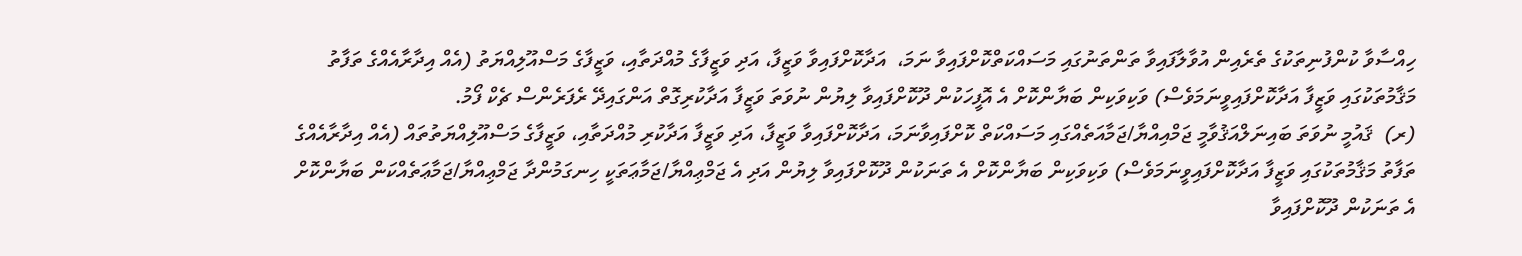ހިއްސާވާ ކުންފުނިތަކުގެ ތެރެއިން އުވާލާފައިވާ ތަންތަނުގައި މަސައްކަތްކޮށްފައިވާ ނަމަ،  އަދާކޮށްފައިވާ ވަޒީފާ، އަދި ވަޒީފާގެ މުއްދަތާއި، ވަޒީފާގެ މަސްއޫލިއްޔަތު (އެއް އިދާރާއެއްގެ ތަފާތު މަޤާމުތަކުގައި ވަޒީފާ އަދާކޮށްފައިވީނަމަވެސް) ވަކިވަކިން ބަޔާންކޮށް އެ އޮފީހަކުން ދޫކޮށްފައިވާ ލިޔުން ނުވަތަ ވަޒީފާ އަދާކުރިގޮތް އަންގައިދޭ ރެފަރެންސް ޗެކް ފޯމު.
(ރ)  ޤައުމީ ނުވަތަ ބައިނަލްއަޤުވާމީ ޖަމްއިއްޔާ/ޖަމާއަތެއްގައި މަސައްކަތް ކޮށްފައިވާނަމަ، އަދާކޮށްފައިވާ ވަޒީފާ، އަދި ވަޒީފާ އަދާކުރި މުއްދަތާއި، ވަޒީފާގެ މަސްއޫލިއްޔަތުތައް (އެއް އިދާރާއެއްގެ ތަފާތު މަޤާމުތަކުގައި ވަޒީފާ އަދާކޮށްފައިވީނަމަވެސް) ވަކިވަކިން ބަޔާންކޮށް އެ ތަނަކުން ދޫކޮށްފައިވާ ލިޔުން އަދި އެ ޖަމްޢިއްޔާ/ޖަމާޢަތަކީ ހިނގަމުންދާ ޖަމްޢިއްޔާ/ޖަމާޢަތެއްކަން ބަޔާންކޮށް އެ ތަނަކުން ދޫކޮށްފައިވާ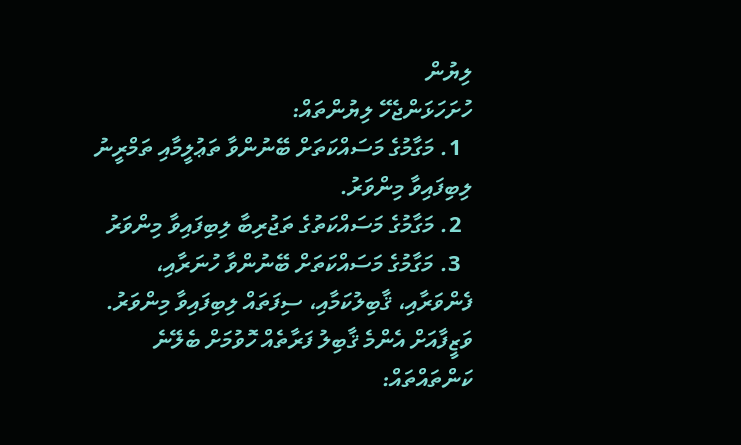ލިޔުން
ހުށަހަޅަންޖެހޭ ލިޔުންތައް:
  1. މަގާމުގެ މަސައްކަތަށް ބޭނުންވާ ތަޢުލީމާއި ތަމްރީނު ލިބިފައިވާ މިންވަރު.
  2. މަގާމުގެ މަސައްކަތުގެ ތަޖުރިބާ ލިބިފައިވާ މިންވަރު
  3. މަގާމުގެ މަސައްކަތަށް ބޭނުންވާ ހުނަރާއި، ފެންވަރާއި، ޤާބިލުކަމާއި، ސިފަތައް ލިބިފައިވާ މިންވަރު.
ވަޒީފާއަށް އެންމެ ޤާބިލު ފަރާތެއް ހޮވުމަށް ބެލޭނެ ކަންތައްތައް: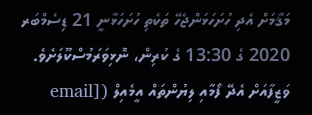މަޤާމަށް އެދި ހުށަހަޅަންޖެހޭ ތަކެތި ހުށަހަޅާނީ 21 ޑިސެމްބަރ 2020 ގެ 13:30 ގެ ކުރިން، ނޮޅިވަރަމުސްކޫލަށެވެ. ވަޒީފާއަށް އެދޭ ފޯމާއި ލިޔުންތައް އީމެއިލް ([email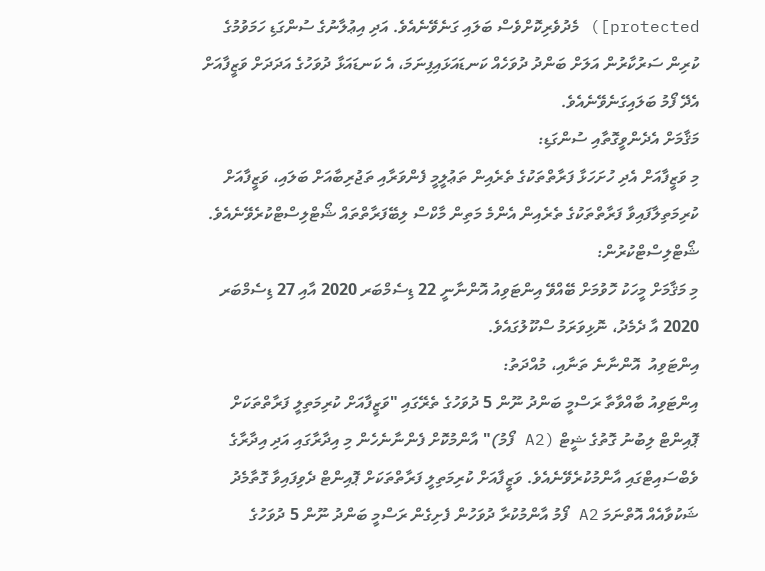protected]) މެދުވެރިކޮށްވެސް ބަލައި ގަނެވޭނެއެވެ. އަދި އިޢުލާނުގެ ސުންގަޑި ހަމަވުމުގެ  ކުރިން ސަރުކާރުން އަލަށް ބަންދު ދުވަހެއް ކަނޑައަޅައިފިނަމަ، އެ ކަނޑައަޅާ ދުވަހުގެ އަދަދަށް ވަޒީފާއަށް އެދޭ ފޯމު ބަލައިގަނެވޭނެއެވެ.
މަޤާމަށް އެދެންވީގޮތާއި ސުންގަޑި:
މި ވަޒީފާއަށް އެދި ހުށަހަޅާ ފަރާތްތަކުގެ ތެރެއިން ތަޢުލީމީ ފެންވަރާއި ތަޖުރިބާއަށް ބަލައި، ވަޒީފާއަށް ކުރިމަތިލާފައިވާ ފަރާތްތަކުގެ ތެރެއިން އެންމެ މަތިން މާކްސް ލިބޭފަރާތްތައް ޝޯޓްލިސްޓްކުރެވޭނެއެވެ.
ޝޯޓްލިސްޓްކުރުން:
މި މަޤާމަށް މީހަކު ހޮވުމަށް ބޭއްވޭ އިންޓަވިއު އޮންނާނީ 22 ޑިސެމްބަރ 2020 އާއި 27 ޑިސެމްބަރ 2020 އާ ދެމެދު، ނޮޅިވަރަމު ސްކޫލުގައެވެ.
އިންޓަވިއު  އޮންނާނެ ތަނާއި، މުއްދަތު:
އިންޓަވިއު ބާއްވާތާ ރަސްމީ ބަންދު ނޫން 5 ދުވަހުގެ ތެރޭގައި "ވަޒީފާއަށް ކުރިމަތިލީ ފަރާތްތަކަށް ޕޮއިންޓް ލިބުނު ގޮތުގެ ޝީޓް (A2 ފޯމު)" އާންމުކޮށް ފެންނާނެހެން މި އިދާރާގައި އަދި އިދާރާގެ ވެބްސައިޓްގައި އާންމުކުރެވޭނެއެވެ. ވަޒީފާއަށް ކުރިމަތިލީ ފަރާތްތަކަށް ޕޮއިންޓް ދެވިފައިވާ ގޮތާމެދު ޝަކުވާއެއް އޮތްނަމަ A2 ފޯމު އާންމުކުރާ ދުވަހުން ފެށިގެން ރަސްމީ ބަންދު ނޫން 5 ދުވަހުގެ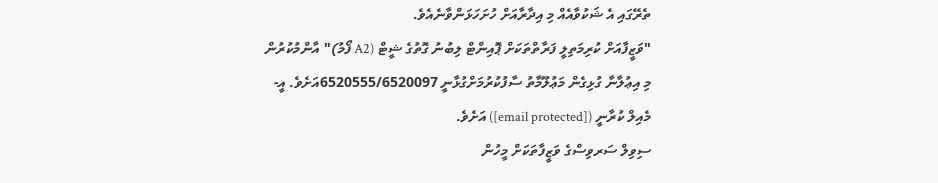ތެރޭގައި އެ ޝަކުވާއެއް މި އިދާރާއަށް ހުށަހަޅަންވާނެއެވެ.
"ވަޒީފާއަށް ކުރިމަތިލީ ފަރާތްތަކަށް ޕޮއިންޓް ލިބުނު ގޮތުގެ ޝީޓް (A2 ފޯމު)" އާންމުކުރުން
މި އިޢުލާނާ ގުޅިގެން މަޢުލޫމާތު ސާފުކުރުމަށްގުޅާނީ 6520555/6520097އަށެވެ. އީ-މެއިލް ކުރާނީ ([email protected]) އަށެވެ.
ސިވިލް ސަރވިސްގެ ވަޒީފާތަކަށް މީހުން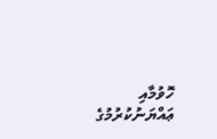ހޮވުމާއި ޢައްޔަނުކުރުމުގެ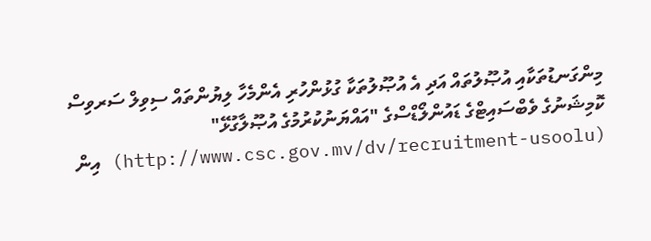މިންގަނޑުތަކާއި އުޞޫލުތައް އަދި އެ އުޞޫލުތަކާ ގުޅުންހުރި އެންމެހާ ލިޔުންތައް ސިވިލް ސަރވިސް ކޮމިޝަނުގެ ވެބްސައިޓްގެ ޑައުންލޯޑްސްގެ "އައްޔަނުކުރުމުގެ އުޞޫލާގުޅޭ" (http://www.csc.gov.mv/dv/recruitment-usoolu) އިން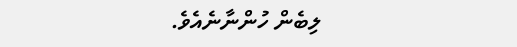ލިބެން ހުންނާނެއެވެ.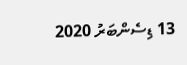13 ޑިސެންބަރު 2020